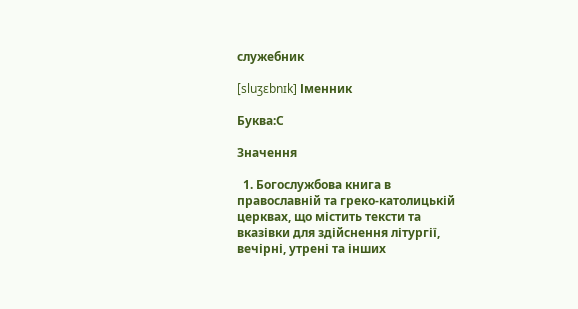служебник

[sluʒɛbnɪk] Іменник

Буква:С

Значення

  1. Богослужбова книга в православній та греко-католицькій церквах, що містить тексти та вказівки для здійснення літургії, вечірні, утрені та інших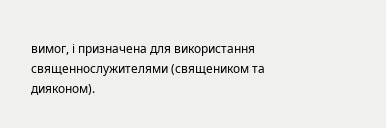вимог, і призначена для використання священнослужителями (священиком та дияконом).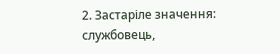2. Застаріле значення: службовець,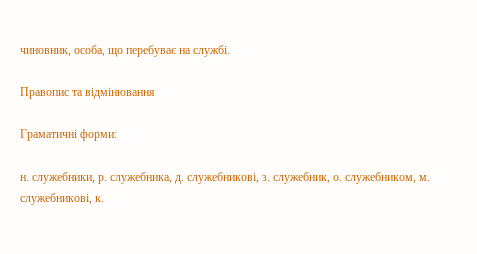чиновник, особа, що перебуває на службі.

Правопис та відмінювання

Граматичні форми:

н. служебники, р. служебника, д. служебникові, з. служебник, о. служебником, м. служебникові, к.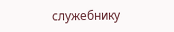служебнику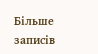Більше записів